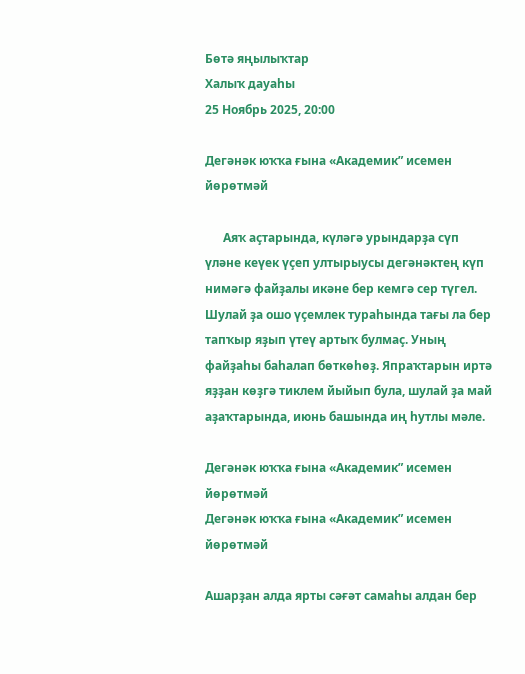Бөтә яңылыҡтар
Халыҡ дауаһы
25 Ноябрь 2025, 20:00

Дегәнәк юҡҡа ғына «Академик” исемен йөрөтмәй

      Аяҡ аҫтарында, күләгә урындарҙа сүп үләне кеүек үҫеп ултырыусы дегәнәктең күп нимәгә файҙалы икәне бер кемгә сер түгел. Шулай ҙа ошо үҫемлек тураһында тағы ла бер тапҡыр яҙып үтеү артыҡ булмаҫ. Уның файҙаһы баһалап бөткөһөҙ. Япраҡтарын иртә яҙҙан көҙгә тиклем йыйып була, шулай ҙа май аҙаҡтарында, июнь башында иң һутлы мәле.

Дегәнәк юҡҡа ғына «Академик” исемен йөрөтмәй
Дегәнәк юҡҡа ғына «Академик” исемен йөрөтмәй

Ашарҙан алда ярты сәғәт самаһы алдан бер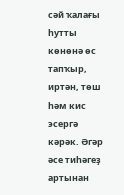сәй ҡалағы һутты көнөнә өс тапҡыр, иртән, төш һәм кис эсергә кәрәк. Әгәр әсе тиһәгеҙ артынан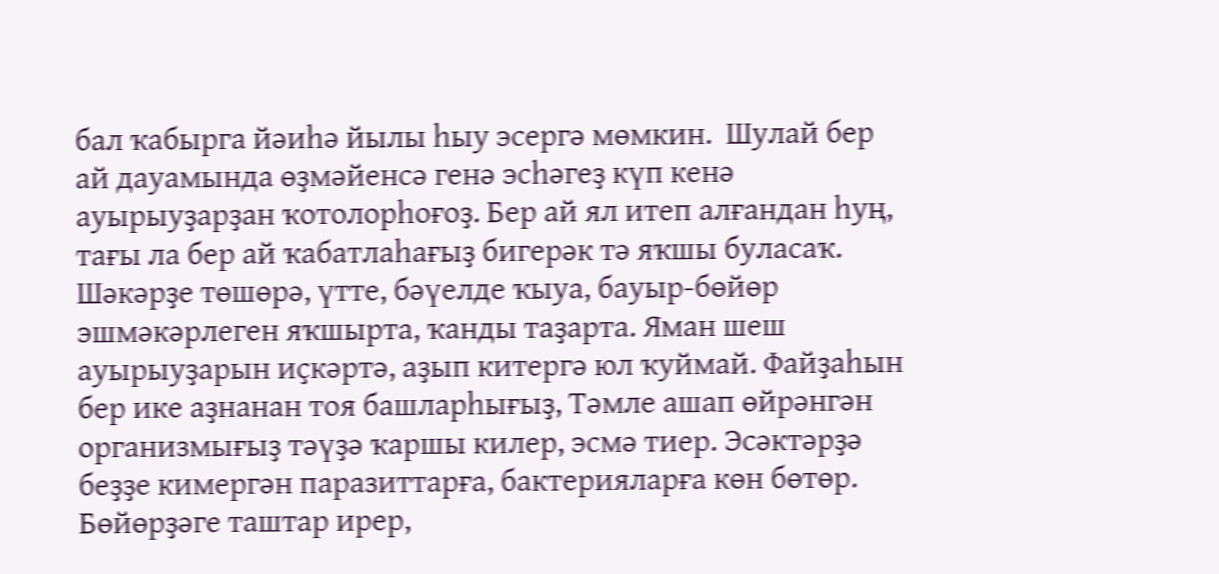бал ҡабырга йәиһә йылы һыу эсергә мөмкин.  Шулай бер ай дауамында өҙмәйенсә генә эсһәгеҙ күп кенә ауырыуҙарҙан ҡотолорһоғоҙ. Бер ай ял итеп алғандан һуң, тағы ла бер ай ҡабатлаһағыҙ бигерәк тә яҡшы буласаҡ. Шәкәрҙе төшөрә, үтте, бәүелде ҡыуа, бауыр-бөйөр эшмәкәрлеген яҡшырта, ҡанды таҙарта. Яман шеш ауырыуҙарын иҫкәртә, аҙып китергә юл ҡуймай. Файҙаһын бер ике аҙнанан тоя башларһығыҙ, Тәмле ашап өйрәнгән организмығыҙ тәүҙә ҡаршы килер, эсмә тиер. Эсәктәрҙә беҙҙе кимергән паразиттарға, бактерияларға көн бөтөр. Бөйөрҙәге таштар ирер,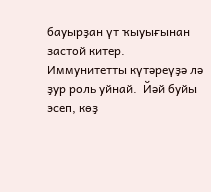бауырҙан үт ҡыуығынан застой китер. Иммунитетты күтәреүҙә лә ҙур роль уйнай.  Йәй буйы эсеп, көҙ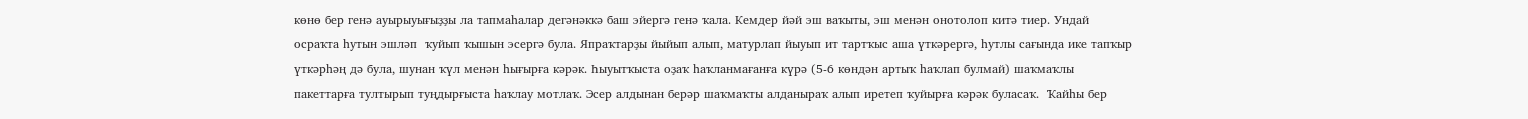көнө бер генә ауырыуығыҙҙы ла тапмаһалар дегәнәккә баш эйергә генә ҡала. Кемдер йәй эш ваҡыты, эш менән онотолоп китә тиер. Ундай осраҡта һутын эшләп  ҡуйып ҡышын эсергә була. Япраҡтарҙы йыйып алып, матурлап йыуып ит тартҡыс аша үткәрергә, һутлы сағында ике тапҡыр үткәрһәң дә була, шунан ҡүл менән һығырға кәрәк. Һыуытҡыста оҙаҡ һаҡланмағанға күрә (5-6 көндән артыҡ һаҡлап булмай) шаҡмаҡлы пакеттарға тултырып туңдырғыста һаҡлау мотлаҡ. Эсер алдынан берәр шаҡмаҡты алданыраҡ алып иретеп ҡуйырға кәрәк буласаҡ.  Ҡайһы бер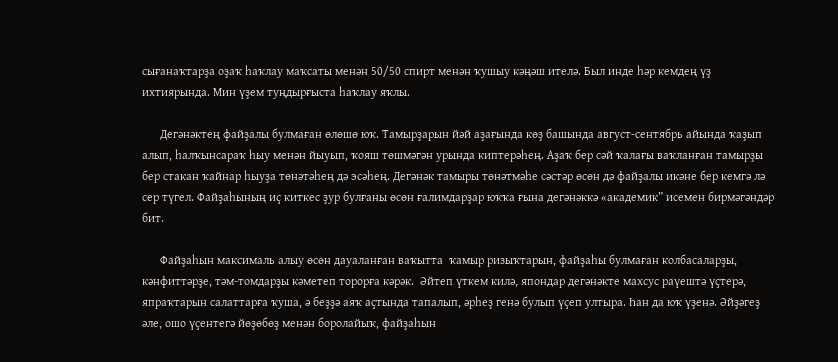сығанаҡтарҙа оҙаҡ һаҡлау маҡсаты менән 50/50 спирт менән ҡушыу кәңәш ителә. Был инде һәр кемдең үҙ ихтиярында. Мин үҙем туңдырғыста һаҡлау яҡлы.

      Дегәнәктең файҙалы булмаған өлөшө юҡ. Тамырҙарын йәй аҙағында көҙ башында август-сентябрь айында ҡаҙып алып, һалҡынсараҡ һыу менән йыуып, ҡояш төшмәгән урында киптерәһең. Аҙаҡ бер сәй ҡалағы ваҡланған тамырҙы бер стакан ҡайнар һыуҙа төнәтәһең дә эсәһең. Дегәнәк тамыры төнәтмәһе сәстәр өсөн дә файҙалы икәне бер кемгә лә сер түгел. Файҙаһының иҫ киткес ҙур булғаны өсөн ғалимдарҙар юҡҡа ғына дегәнәккә «академик” исемен бирмәгәндәр бит.

      Файҙаһын максималь алыу өсөн дауаланған ваҡытта  ҡамыр ризыҡтарын, файҙаһы булмаған колбасаларҙы, кәнфиттәрҙе, тәм-томдарҙы кәметеп торорға кәрәк.  Әйтеп үткем килә, япондар дегәнәкте махсус раүештә үҫтерә, япраҡтарын салаттарға ҡуша, ә беҙҙә аяҡ аҫтында тапалып, әрһеҙ генә булып үҫеп ултыра. Һан да юҡ үҙенә. Әйҙәгеҙ әле, ошо үҫентегә йөҙөбөҙ менән боролайыҡ, файҙаһын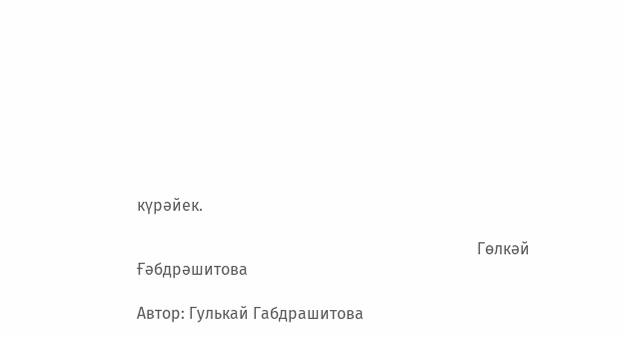күрәйек.

                                                                                     Гөлкәй Ғәбдрәшитова

Автор: Гулькай Габдрашитова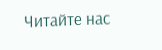Читайте нас